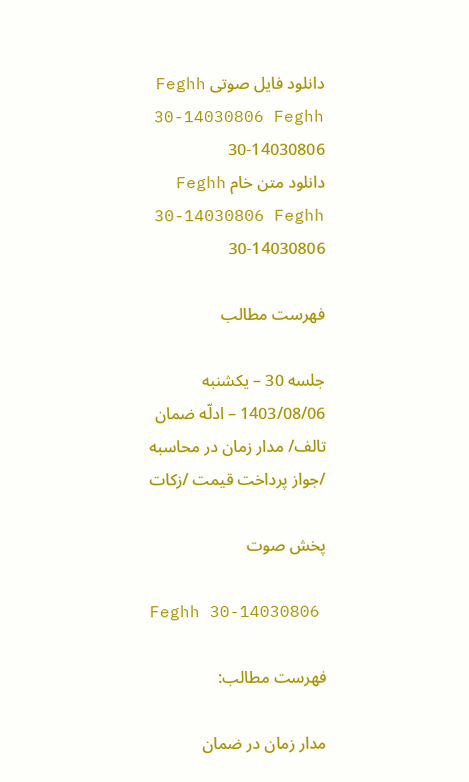دانلود فایل صوتی Feghh 30-14030806 Feghh 30-14030806
دانلود متن خام Feghh 30-14030806 Feghh 30-14030806

فهرست مطالب

جلسه 30 – یکشنبه 1403/08/06 – ادلّه ضمان تالف/ مدار زمان در محاسبه /جواز پرداخت قیمت /زکات

پخش صوت

Feghh 30-14030806

فهرست مطالب:

مدار زمان در ضمان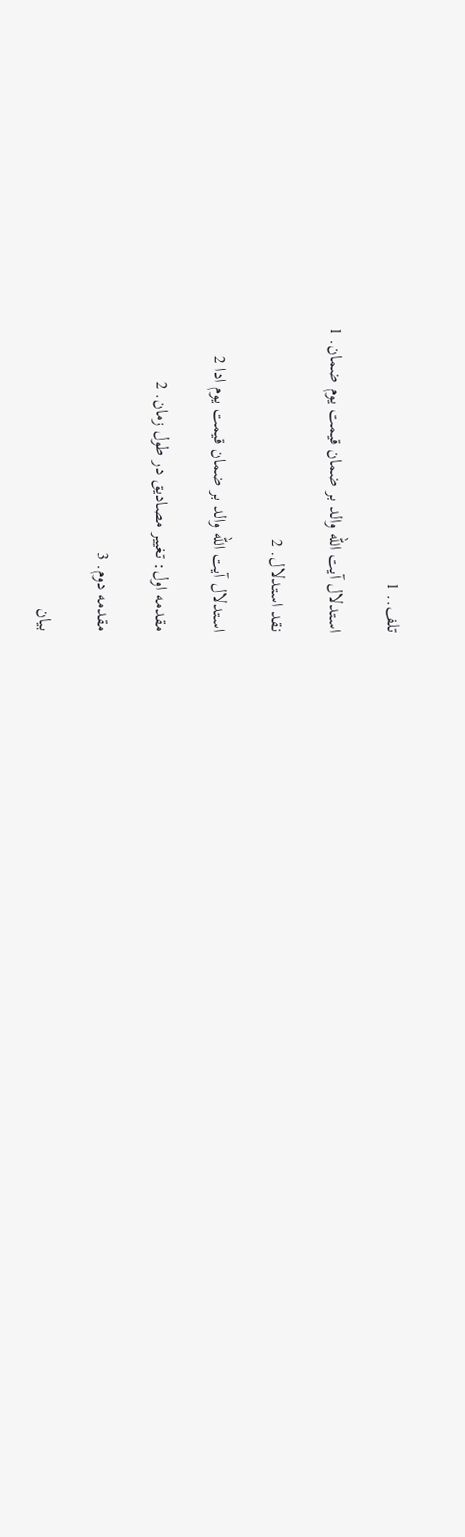تلف.. 1

استدلال آیت الله والد بر ضمان قیمت یوم ضمان. 1

نقد استدلال. 2

استدلال آیت الله والد بر ضمان قیمت یوم ادا 2

مقدمه اول: تغییر مصادیق در طول زمان. 2

مقدمه دوم. 3

بیان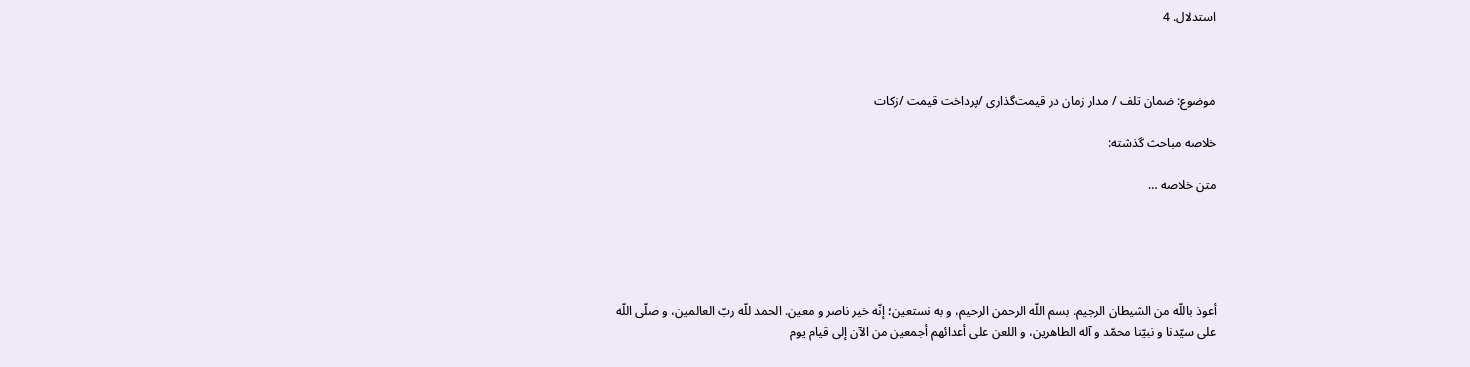استدلال. 4



موضوع: ضمان تلف / مدار زمان در قیمت‌گذاری /پرداخت قیمت /زکات

خلاصه مباحث گذشته:

متن خلاصه …





أعوذ باللّه من الشیطان الرجیم. بسم اللّه الرحمن الرحیم، و به نستعین؛ إنّه خیر ناصر و معین. الحمد للّه ربّ العالمین، و صلّی اللّه علی سیّدنا و نبیّنا محمّد و آله الطاهرین، و اللعن علی أعدائهم أجمعین من الآن إلی قیام یوم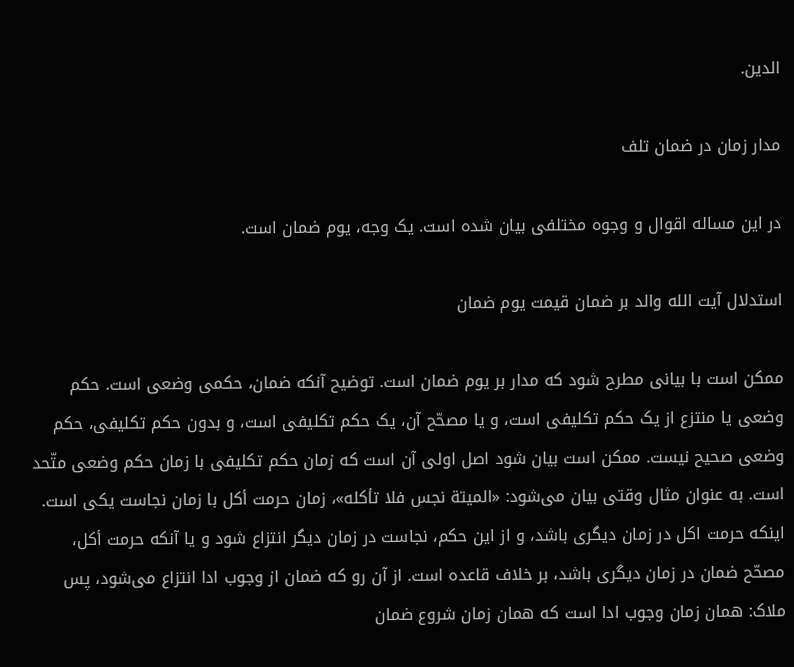الدین.

مدار زمان در ضمان تلف

در این مساله اقوال و وجوه مختلفی بیان شده است. یک وجه، یوم ضمان است.

استدلال آیت الله والد بر ضمان قیمت یوم ضمان

ممکن است با بیانی مطرح شود که مدار بر یوم ضمان است. توضیح آنکه ضمان، حکمی وضعی است. حکم وضعی یا منتزع از یک حکم تکلیفی است، و یا مصحّح آن، یک حکم تکلیفی است، و بدون حکم تکلیفی، حکم وضعی صحیح نیست. ممکن است بیان شود اصل اولی آن است که زمان حکم تکلیفی با زمان حکم وضعی متّحد است. به عنوان مثال وقتی بیان می‌شود: «المیتة نجس فلا تأکله»، زمان حرمت أکل با زمان نجاست یکی است. اینکه حرمت اکل در زمان دیگری باشد، و از این حکم، نجاست در زمان دیگر انتزاع شود و یا آنکه حرمت أکل، مصحّح ضمان در زمان دیگری باشد، بر خلاف قاعده است. از آن رو که ضمان از وجوب ادا انتزاع می‌شود، پس ملاک: همان زمان وجوب ادا است که همان زمان شروع ضمان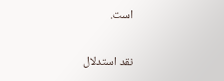است.

نقد استدلال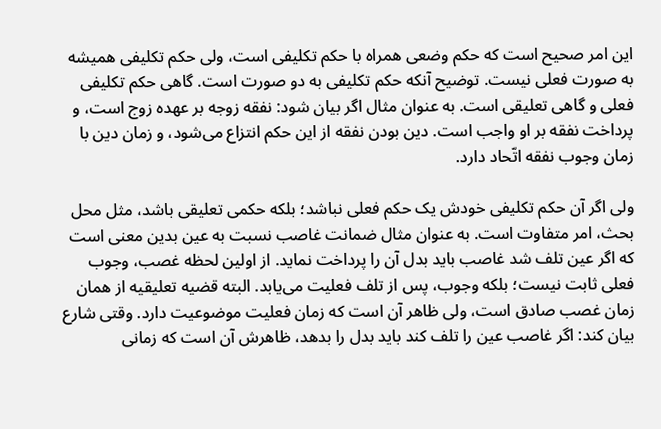این امر صحیح است که حکم وضعی همراه با حکم تکلیفی است، ولی حکم تکلیفی همیشه به صورت فعلی نیست. توضیح آنکه حکم تکلیفی به دو صورت است. گاهی حکم تکلیفی فعلی و گاهی تعلیقی است. به عنوان مثال اگر بیان شود: نفقه زوجه بر عهده زوج است، و پرداخت نفقه بر او واجب است. دین بودن نفقه از این حکم انتزاع می‌شود، و زمان دین با زمان وجوب نفقه اتّحاد دارد.

ولی اگر آن حکم تکلیفی خودش یک حکم فعلی نباشد؛ بلکه حکمی تعلیقی باشد، مثل محل بحث، امر متفاوت است. به عنوان مثال ضمانت غاصب نسبت به عین بدین معنی است که اگر عین تلف شد غاصب باید بدل آن را پرداخت نماید. از اولین لحظه غصب، وجوب فعلی ثابت نیست؛ بلکه وجوب، پس از تلف فعلیت می‌یابد. البته قضیه تعلیقیه از همان زمان غصب صادق است، ولی ظاهر آن است که زمان فعلیت موضوعیت دارد. وقتی شارع بیان کند: اگر غاصب عین را تلف کند باید بدل را بدهد، ظاهرش آن است که زمانی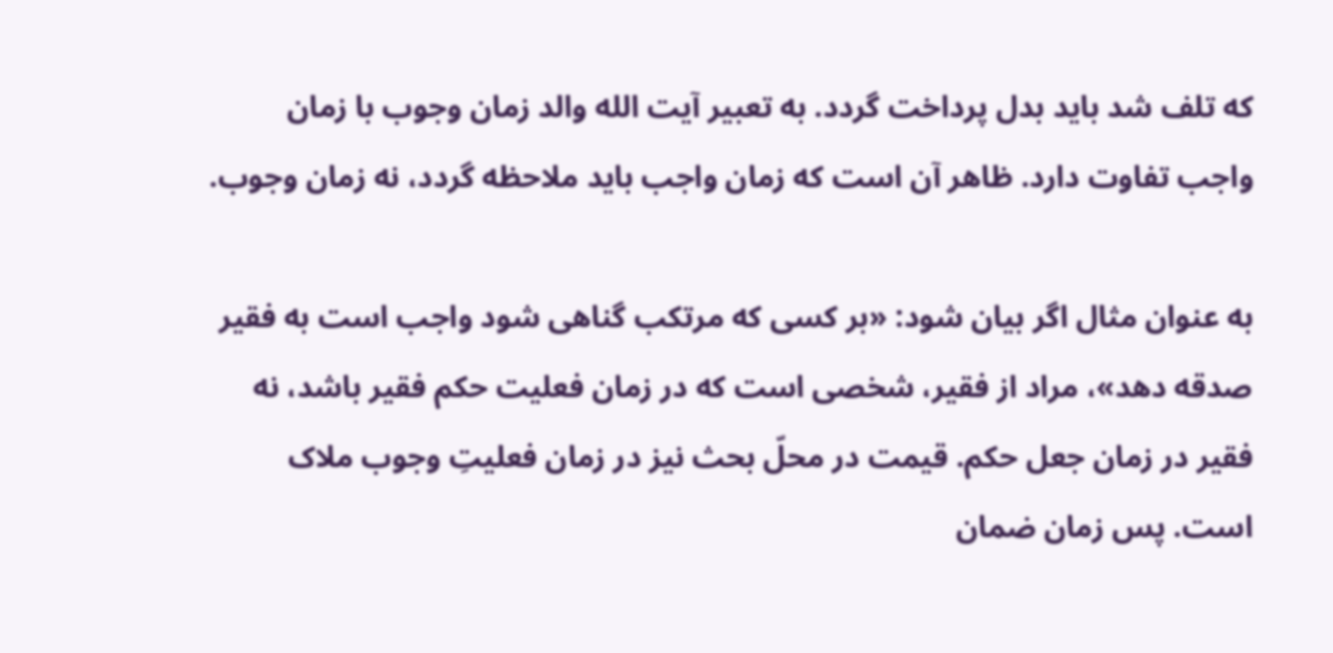که تلف شد باید بدل پرداخت گردد. به تعبیر آیت الله والد زمان وجوب با زمان واجب تفاوت دارد. ظاهر آن است که زمان واجب باید ملاحظه گردد، نه زمان وجوب.

به عنوان مثال اگر بیان ‌شود: «بر کسی که مرتکب گناهی شود واجب است به فقیر صدقه دهد»، مراد از فقیر، شخصی است که در زمان فعلیت حکم فقیر باشد، نه فقیر در زمان جعل حکم. قیمت در محلّ بحث نیز در زمان فعلیتِ وجوب ملاک است. پس زمان ضمان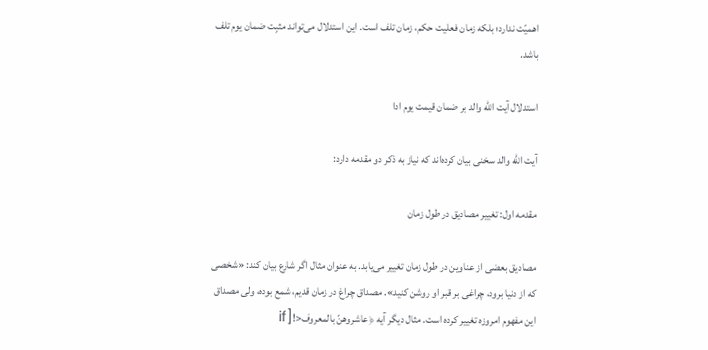اهمیّت ندارد؛ بلکه زمان فعلیت حکم، زمان تلف است. این استدلال می‌تواند مثبِت ضمان یوم تلف باشد.

استدلال آیت الله والد بر ضمان قیمت یوم ادا

آیت الله والد سخنی بیان کرده‌اند که نیاز به ذکر دو مقدمه دارد:

مقدمه اول: تغییر مصادیق در طول زمان

مصادیق بعضی از عناوین در طول زمان تغییر می‌یابد. به عنوان مثال اگر شارع بیان کند: «شخصی که از دنیا برود، چراغی بر قبر او روشن کنید». مصداق چراغ در زمان قدیم، شمع بوده، ولی مصداق این مفهوم امروزه تغییر کرده است. مثال دیگر آیه ﴿عاشروهنّ بالمعروف<![if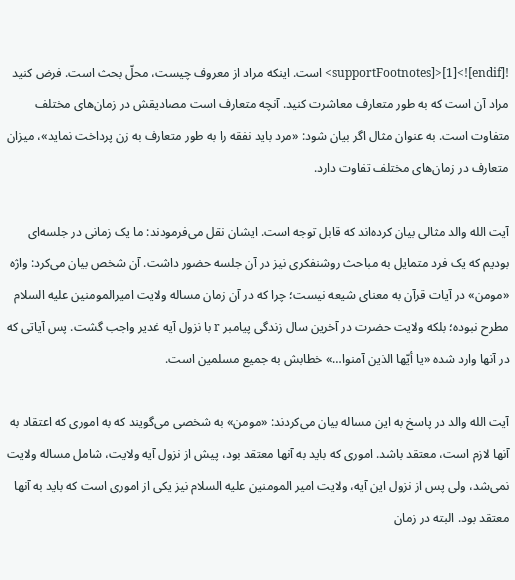!supportFootnotes]>[1]<![endif]> است. اینکه مراد از معروف چیست، محلّ بحث است. فرض کنید مراد آن است که به طور متعارف معاشرت کنید. آنچه متعارف است مصادیقش در زمان‌های مختلف متفاوت است. به عنوان مثال اگر بیان شود: «مرد باید نفقه را به طور متعارف به زن پرداخت نماید»، میزان متعارف در زمان‌های مختلف تفاوت دارد.

آیت الله والد مثالی بیان کرده‌اند که قابل توجه است. ایشان نقل می‌فرمودند: ما یک زمانی در جلسه‌ای بودیم که یک فرد متمایل به مباحث روشنفکری نیز در آن جلسه حضور داشت. آن شخص بیان می‌کرد: واژه «مومن» در آیات قرآن به معنای شیعه نیست؛ چرا که در آن زمان مساله ولایت امیرالمومنین علیه السلام مطرح نبوده؛ بلکه ولایت حضرت در آخرین سال زندگی پیامبر r با نزول آیه غدیر واجب گشت. پس آیاتی که در آنها وارد شده «یا أیّها الذین آمنوا…» خطابش به جمیع مسلمین است.

آیت الله والد در پاسخ به این مساله بیان می‌کردند: «مومن» به شخصی می‌گویند که به اموری که اعتقاد به آنها لازم است، معتقد باشد. اموری که باید به آنها معتقد بود، پیش از نزول آیه ولایت، شامل مساله ولایت نمی‌شد، ولی پس از نزول این آیه، ولایت امیر المومنین علیه السلام نیز یکی از اموری است که باید به آنها معتقد بود. البته در زمان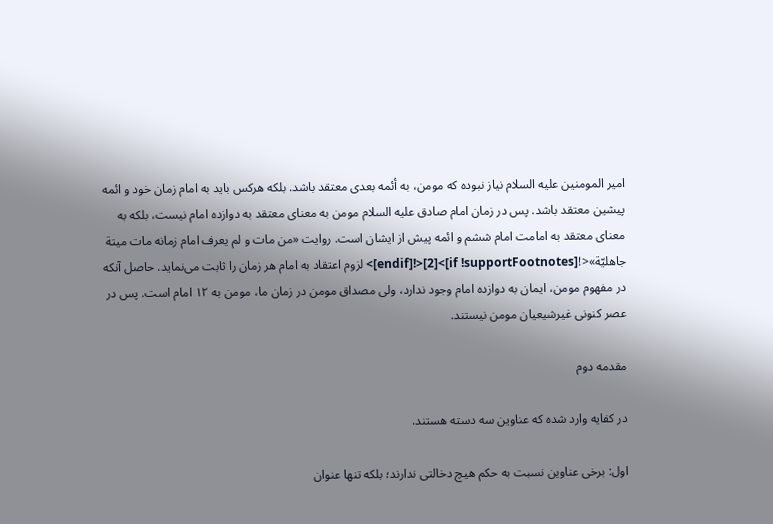امیر المومنین علیه السلام نیاز نبوده که مومن، به أئمه بعدی معتقد باشد. بلکه هرکس باید به امام زمان خود و ائمه پیشین معتقد باشد. پس در زمان امام صادق علیه السلام مومن به معنای معتقد به دوازده امام نیست، بلکه به معنای معتقد به امامت امام ششم و ائمه پیش از ایشان است. روایت «من مات و لم یعرف امام زمانه مات میتة جاهلیّة»<![if !supportFootnotes]>[2]<![endif]> لزوم اعتقاد به امام هر زمان را ثابت می‌نماید. حاصل آنکه در مفهوم مومن، ایمان به دوازده امام وجود ندارد، ولی مصداق مومن در زمان ما، مومن به ۱۲ امام است. پس در عصر کنونی غیرشیعیان مومن نیستند.

مقدمه دوم

در کفایه وارد شده که عناوین سه دسته هستند.

اول: برخی عناوین نسبت به حکم هیچ دخالتی ندارند؛ بلکه تنها عنوان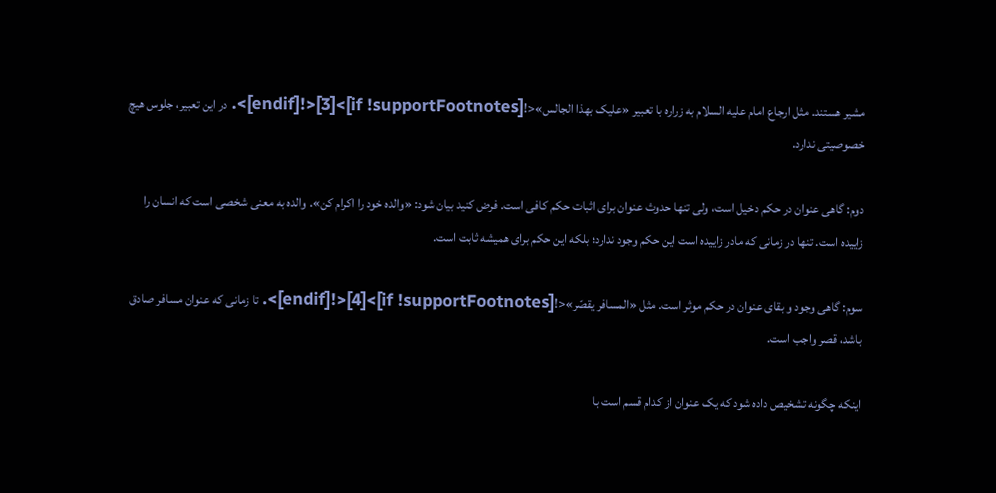مشیر هستند. مثل ارجاع امام علیه السلام به زراره با تعبیر «علیک بهذا الجالس»<![if !supportFootnotes]>[3]<![endif]>. در این تعبیر، جلوس هیچ خصوصیتی ندارد.

دوم: گاهی عنوان در حکم دخیل است، ولی تنها حدوث عنوان برای اثبات حکم کافی است. فرض کنید بیان شود: «والده خود را اکرام کن». والده به معنی شخصی است که انسان را زاییده است. تنها در زمانی که مادر زاییده است این حکم وجود ندارد؛ بلکه این حکم برای همیشه ثابت است.

سوم: گاهی وجود و بقای عنوان در حکم موثر است. مثل «المسافر یقصّر»<![if !supportFootnotes]>[4]<![endif]>. تا زمانی که عنوان مسافر صادق باشد، قصر واجب است.

اینکه چگونه تشخیص داده شود که یک عنوان از کدام قسم است با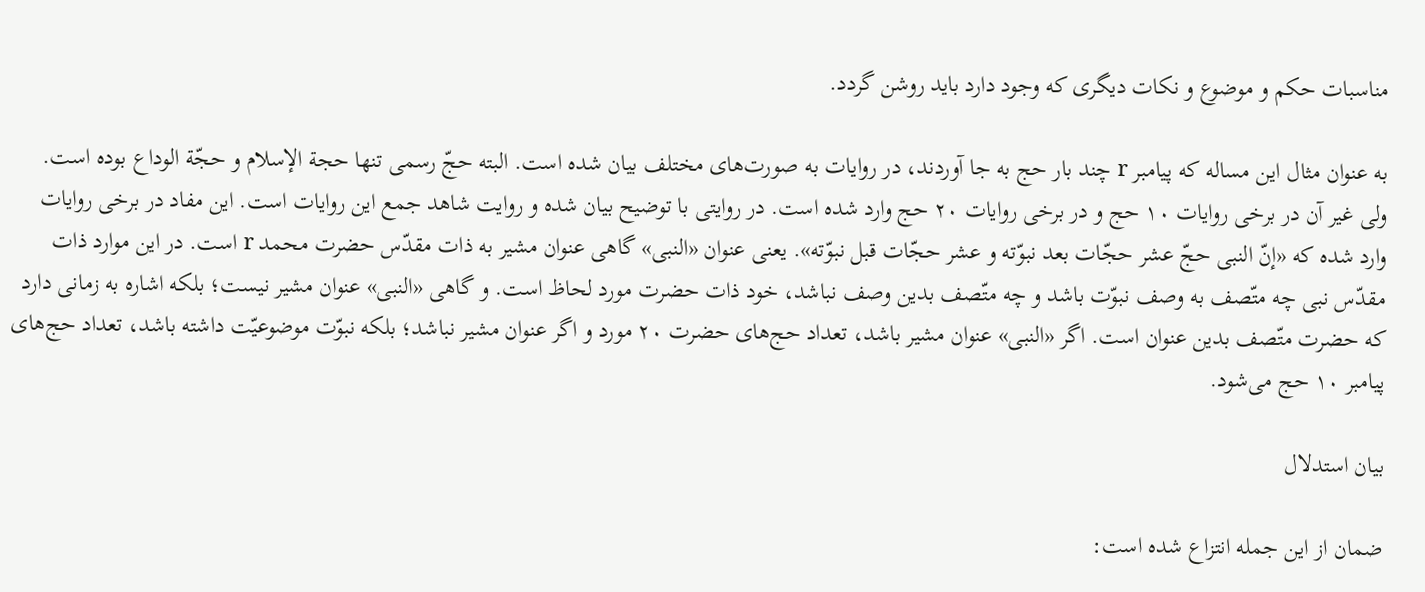مناسبات حکم و موضوع و نکات دیگری که وجود دارد باید روشن گردد.

به عنوان مثال این مساله که پیامبر r چند بار حج به جا آوردند، در روایات به صورت‌های مختلف بیان شده است. البته حجّ رسمی تنها حجة الإسلام و حجّة الوداع بوده است. ولی غیر آن در برخی روایات ۱۰ حج و در برخی روایات ۲۰ حج وارد شده است. در روایتی با توضیح بیان شده و روایت شاهد جمع این روایات است. این مفاد در برخی روایات وارد شده که «إنّ النبی حجّ عشر حجّات بعد نبوّته و عشر حجّات قبل نبوّته». یعنی عنوان «النبی» گاهی عنوان مشیر به ذات مقدّس حضرت محمد r است. در این موارد ذات مقدّس نبی چه متّصف به وصف نبوّت باشد و چه متّصف بدین وصف نباشد، خود ذات حضرت مورد لحاظ است. و گاهی «النبی» عنوان مشیر نیست؛ بلکه اشاره به زمانی دارد که حضرت متّصف بدین عنوان است. اگر «النبی» عنوان مشیر باشد، تعداد حج‌های حضرت ۲۰ مورد و اگر عنوان مشیر نباشد؛ بلکه نبوّت موضوعیّت داشته باشد، تعداد حج‌های پیامبر ۱۰ حج می‌شود.

بیان استدلال

ضمان از این جمله انتزاع شده است: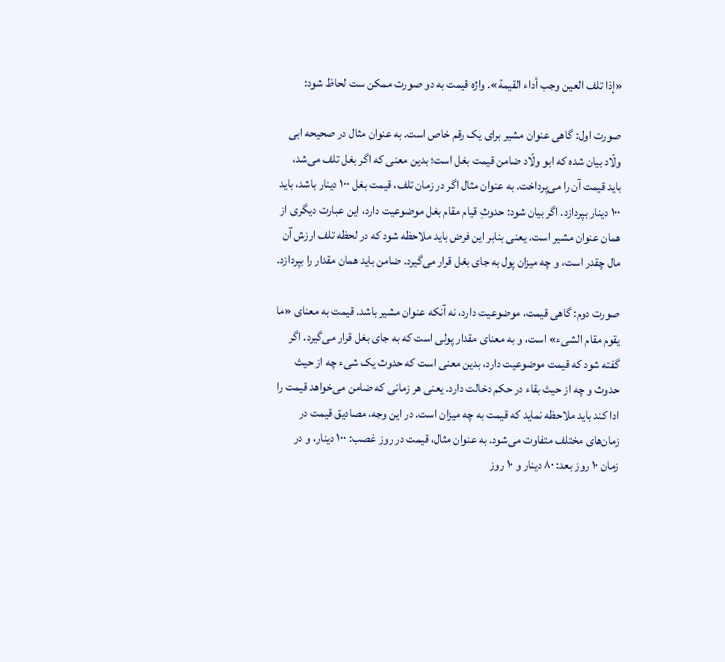«إذا تلف العین وجب أداء القیمة». واژه قیمت به دو صورت ممکن ست لحاظ شود:

صورت اول: گاهی عنوان مشیر برای یک رقم خاص است. به عنوان مثال در صحیحه ابی ولّاد بیان شده که ابو ولّاد ضامن قیمت بغل است؛ بدین معنی که اگر بغل تلف می‌شد، باید قیمت آن را می‌پرداخت. به عنوان مثال اگر در زمان تلف، قیمت بغل ۱۰۰ دینار باشد، باید ۱۰۰ دینار بپردازد. اگر بیان شود: حدوثِ قیام مقام بغل موضوعیت دارد، این عبارت دیگری از همان عنوان مشیر است. یعنی بنابر این فرض باید ملاحظه شود که در لحظه تلف ارزش آن مال چقدر است، و چه میزان پول به جای بغل قرار می‌گیرد. ضامن باید همان مقدار را بپردازد.

صورت دوم: گاهی قیمت، موضوعیت دارد، نه آنکه عنوان مشیر باشد. قیمت به معنای «ما یقوم مقام الشیء» است، و به معنای مقدار پولی است که به جای بغل قرار می‌گیرد. اگر گفته شود که قیمت موضوعیت دارد، بدین معنی است که حدوث یک شیء چه از حیث حدوث و چه از حیث بقاء در حکم دخالت دارد. یعنی هر زمانی که ضامن می‌خواهد قیمت را ادا کند باید ملاحظه نماید که قیمت به چه میزان است. در این وجه، مصادیق قیمت در زمان‌های مختلف متفاوت می‌شود. به عنوان مثال، قیمت در روز غصب: ۱۰۰ دینار، و در زمان ۱۰ روز بعد: ۸۰ دینار و ۱۰ روز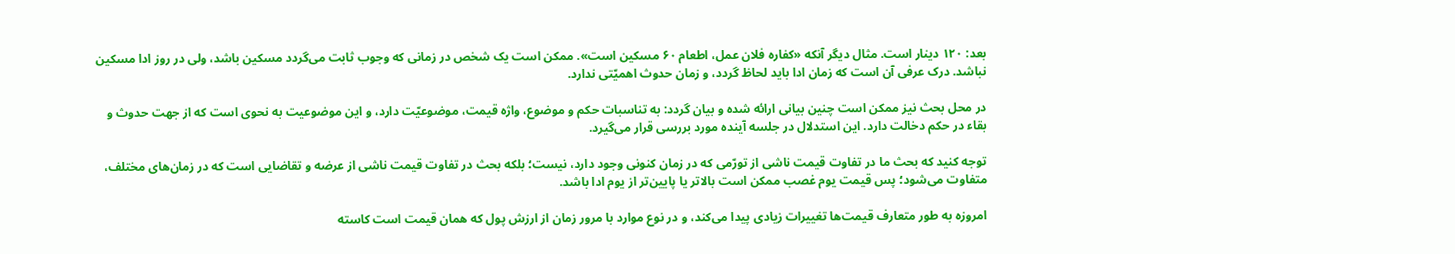بعد: ۱۲۰ دینار است. مثال دیگر آنکه «کفاره فلان عمل، اطعام ۶۰ مسکین است». ممکن است یک شخص در زمانی که وجوب ثابت می‌گردد مسکین باشد، ولی در روز ادا مسکین نباشد. درک عرفی آن است که زمان ادا باید لحاظ گردد، و زمان حدوث اهمیّتی ندارد.

در محل بحث نیز ممکن است چنین بیانی ارائه شده و بیان گردد: به تناسبات حکم و موضوع، واژه قیمت، موضوعیّت دارد، و این موضوعیت به نحوی است که از جهت حدوث و بقاء در حکم دخالت دارد. این استدلال در جلسه آینده مورد بررسی قرار می‌گیرد.

توجه کنید که بحث ما در تفاوت قیمت ناشی از تورّمی که در زمان کنونی وجود دارد، نیست؛ بلکه بحث در تفاوت قیمت ناشی از عرضه و تقاضایی است که در زمان‌های مختلف، متفاوت می‌شود؛ پس قیمت یوم غصب ممکن است بالاتر یا پایین‌تر از یوم ادا باشد.

امروزه به طور متعارف قیمت‌ها تغییرات زیادی پیدا می‌کند، و در نوع موارد با مرور زمان از ارزش پول که همان قیمت است کاسته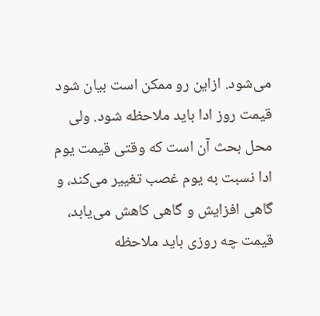می‌شود. ازاین رو ممکن است بیان شود قیمت روز ادا باید ملاحظه شود. ولی محل بحث آن است که وقتی قیمت یوم ادا نسبت به یوم غصب تغییر می‌کند، و گاهی افزایش و گاهی کاهش می‌یابد، قیمت چه روزی باید ملاحظه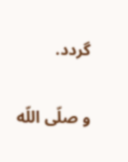گردد.

و صلّی اللّه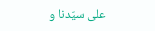علی سیّدنا و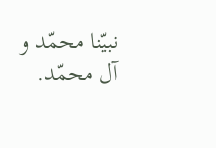نبیّنا محمّد و آل محمّد.